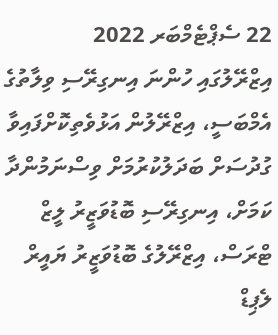22 ސެޕްޓެމްބަރ 2022
އިޒްރޭލުގައި ހުންނަ އިނގިރޭސި ވިލާތުގެ އެމްބަސީ، އިޒްރޭލުން އަޅުވެތިކޮށްފައިވާ ގުދުސަށް ބަދަލުކުރުމަށް ވިސްނަމުންދާ ކަމަށް، އިނގިރޭސި ބޮޑުވަޒީރު ލީޒް ޓްރަސް، އިޒްރޭލުގެ ބޮޑުވަޒީރު ޔައީރް ލެޕިޑް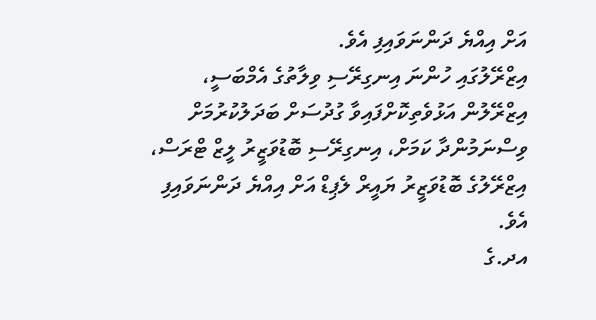އަށް އިއްޔެ ދަންނަވައިފި އެވެ.
އިޒްރޭލުގައި ހުންނަ އިނގިރޭސި ވިލާތުގެ އެމްބަސީ، އިޒްރޭލުން އަޅުވެތިކޮށްފައިވާ ގުދުސަށް ބަދަލުކުރުމަށް ވިސްނަމުންދާ ކަމަށް، އިނގިރޭސި ބޮޑުވަޒީރު ލީޒް ޓްރަސް، އިޒްރޭލުގެ ބޮޑުވަޒީރު ޔައީރް ލެޕިޑް އަށް އިއްޔެ ދަންނަވައިފި އެވެ.
އދ.ގެ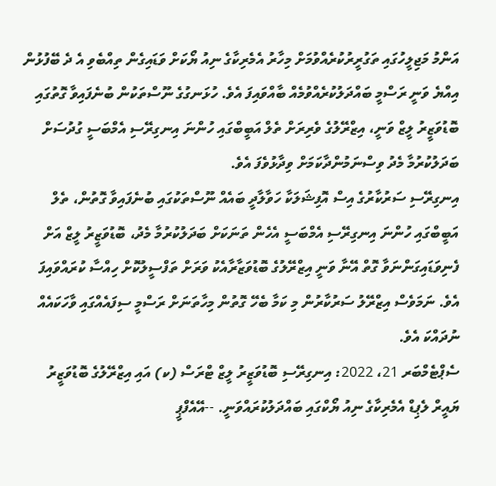އަންމު މަޖިލީހުގައި ތަގުރީރުކުރެއްވުމަށް މިހާރު އެމެރިކާގެ ނިއު ޔޯކަށް ވަޑައިގެން ތިއްބެވި އެ ދެ ބޭފުޅުން އިއްޔެ ވަނީ ރަސްމީ ބައްދަލުކުރެއްވުމެއް ބާއްވައިފަ އެވެ. ހުޅަނގުގެ ނޫސްތަކުން ބުނެފައިވާ ގޮތުގައި ބޮޑުވަޒީރު ލީޒް ވަނީ، އިޒްރޭލުގެ ވެރިރަށް ތެލް އަބީބްގައި ހުންނަ އިނގިރޭސި އެމްބަސީ ގުދުސަށް ބަދަލުކުރުމާ މެދު ވިސްނަމުންދާކަމަށް ވިދާޅުވެފަ އެވެ.
އިނގިރޭސި ސަރުކާރުގެ އިސް އޮފިޝަލަކާ ހަވާލާދީ ބައެއް ނޫސްތަކުގައި ބުނެފައިވާ ގޮތުން، ތެލް އަބީބްގައި ހުންނަ އިނގިރޭސި އެމްބަސީ އެހެން ތަނަކަށް ބަދަލުކުރުމާ މެދު، ބޮޑުވަޒީރު ލީޒް އަށް ފެނިވަޑައިގަންނަވާ ގޮތް އޭނާ ވަނީ އިޒްރޭލުގެ ބޮޑުވަޒާރާއެކު ވަރަށް ތަފްސީލުކޮށް ހިއްސާ ކުރައްވައިފަ އެވެ. ނަމަވެސް އިޒްރޭލު ސަރުކާރުން މި ކަމާ ބެހޭ ގޮތުން މިހާތަނަށް ރަސްމީ ސިފައެއްގައި ވާހަކައެއް ނުދައްކަ އެވެ.
ސެޕްޓެމްބަރ 21، 2022: އިނގިރޭސި ބޮޑުވަޒީރު ލީޒް ޓްރަސް (ކ) އައި އިޒްރޭލުގެ ބޮޑުވަޒީރު ޔައީރް ލެޕިޑް އެމެރިކާގެ ނިއު ޔޯކްގައި ބައްދަލުކުރައްވަނީ. --އޭއެފްޕީ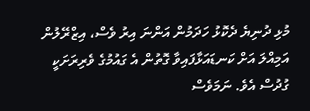މުޅި ދުނިޔެ ދެކޮޅު ހަދަމުން އަންނަ އިރު ވެސް، އިޒްރޭލުން އަމިއްލަ އަށް ކަނޑައަޅާފައިވާ ގޮތުން އެ ގައުމުގެ ވެރިރަށަކީ ގުދުސް އެވެ. ނަމަވެސް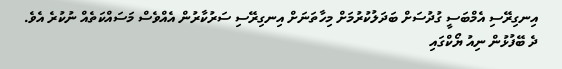އިނގިރޭސި އެމްބަސީ ގުދުސަށް ބަދަލުކުރުމަށް މިހާތަނަށް އިނގިރޭސި ސަރުކާރުން އެއްވެސް މަސައްކަތެއް ނުކުރެ އެވެ.
ދެ ބޭފުޅުން ނިއު ޔޯކްގައި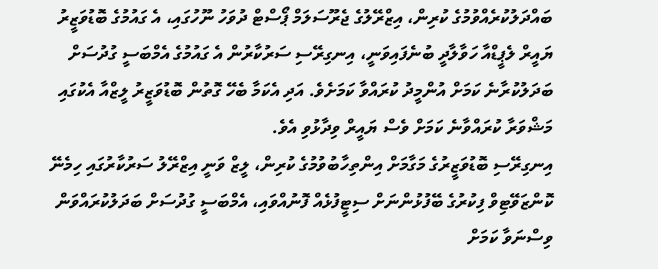ބައްދަލުކުރެއްވުމުގެ ކުރިން، އިޒްރޭލުގެ ޖެރޫސަލަމް ޕޯސްޓް ދުވަހު ނޫހުގައި، އެ ގައުމުގެ ބޮޑުވަޒީރު ޔައީރް ލެޕީޑްއާ ހަވާލާދީ ބުނެފައިވަނީ، އިނގިރޭސި ސަރުކާރުން އެ ގައުމުގެ އެމްބަސީ ގުދުސަށް ބަދަލުކުރާނެ ކަމަށް އުންމީދު ކުރައްވާ ކަމަށެވެ. އަދި އެކަމާ ބެހޭ ގޮތުން ބޮޑުވަޒީރު ލީޒްއާ އެކުގައި މަޝްވަރާ ކުރައްވާނެ ކަމަށް ވެސް ޔައީރް ވިދާޅުވި އެވެ.
އިނގިރޭސި ބޮޑުވަޒީރުގެ މަގާމަށް އިންތިހާބުވުމުގެ ކުރިން، ލީޒް ވަނީ އިޒްރޭލު ސަރުކާރުގައި ހިމެނޭ ކޮންޒަވޭޓިވް ފިކުރުގެ ބޭފުޅުންނަށް ސިޓީފުޅެއް ފޮނުއްވައި، އެމްބަސީ ގުދުސަށް ބަދަލުކުރައްވަން ވިސްނަވާ ކަމަށް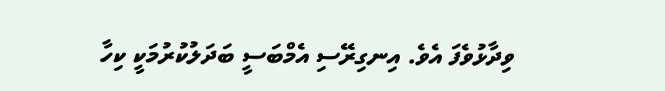ވިދާޅުވެފަ އެވެ. އިނގިރޭސި އެމްބަސީ ބަދަލުކުރުމަކީ ކިހާ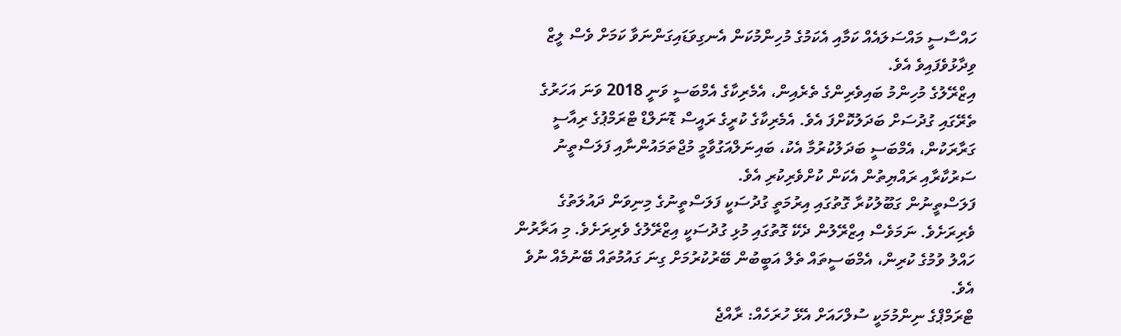ހައްސާސީ މައްސަލައެއް ކަމާއި އެކަމުގެ މުހިންމުކަން އެނގިވަޑައިގަންނަވާ ކަމަށް ވެސް ލީޒް ވިދާޅުވެފައިވެ އެވެ.
އިޒްރޭލުގެ މުހިންމު ބައިވެރިންގެ ތެރެއިން، އެމެރިކާގެ އެމްބަސީ ވަނީ 2018 ވަނަ އަހަރުގެ ތެރޭގައި ގުދުސަށް ބަދަލުކޮށްފަ އެވެ. އެމެރިކާގެ ކުރީގެ ރައީސް ޑޮނަލްޑް ޓްރަމްޕުގެ ރިއާސީ ގަރާރަކުން، އެމްބަސީ ބަދަލުކުރުމާ އެކު، ބައިނަލްއަގުވާމީ މުޖްތަމައުންނާއި ފަލަސްތީނު ސަރުކާރާއި ރައްޔިތުން އެކަން ކުށްވެރިކުރި އެވެ.
ފަލަސްތީނުން ގަބޫލުކުރާ ގޮތުގައި އިރުމަތީ ގުދުސަކީ ފަލަސްތީނުގެ މިނިވަން ދައުލަތުގެ ވެރިރަށެވެ. ނަމަވެސް އިޒްރޭލުން ދެކޭ ގޮތުގައި މުޅި ގުދުސަކީ އިޒްރޭލުގެ ވެރިރަށެވެ. މި އަރާރުން ހައްލު ވުމުގެ ކުރިން، އެމްބަސީތައް ތެލް އަބީބުން ބޭރުކުރުމަށް ގިނަ ގައުމުތައް ބޭނުމެއް ނުވެ އެވެ.
ޓްރަމްޕްގެ ނިންމުމަކީ ސުލްހައަށް އެޅޭ ހުރަހެއް: ރާއްޖެ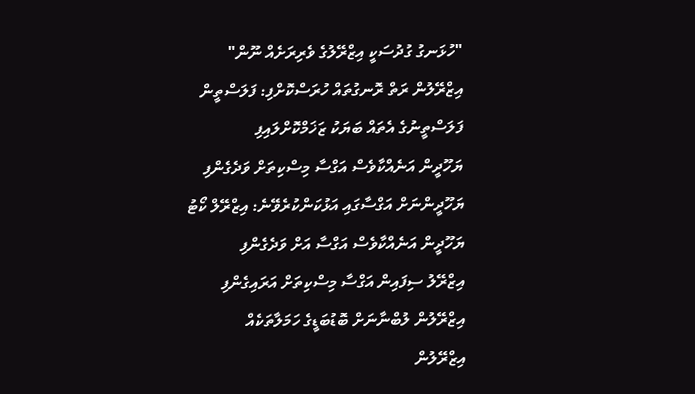"ހުޅަނގު ގުދުސަކީ އިޒްރޭލުގެ ވެރިރަށެއް ނޫން"
އިޒްރޭލުން ރަތް ރޮނގުތައް ހުރަސްކޮށްފި: ފަލަސްތީން
ފަލަސްތީނުގެ އެތައް ބަޔަކު ޒަޚަމްކޮށްލައިފި
ޔަހޫދީން އަނެއްކާވެސް އަގްސާ މިސްކިތަށް ވަދެގެންފި
ޔަހޫދީންނަށް އަގްސާގައި އަޅުކަންކުރެވޭނެ: އިޒްރޭލް ކޯޓު
ޔަހޫދީން އަނެއްކާވެސް އަގްސާ އަށް ވަދެގެންފި
އިޒްރޭލު ސިފައިން އަގްސާ މިސްކިތަށް އަރައިގެންފި
އިޒްރޭލުން ލުބްނާނަށް ބޮޑުބަޑީގެ ހަމަލާތަކެއް
އިޒްރޭލުން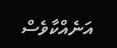އަނެއްކާވެސް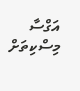އަގްސާ މިސްކިތަށް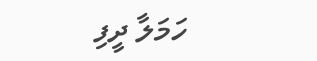ހަމަލާ ދީފި